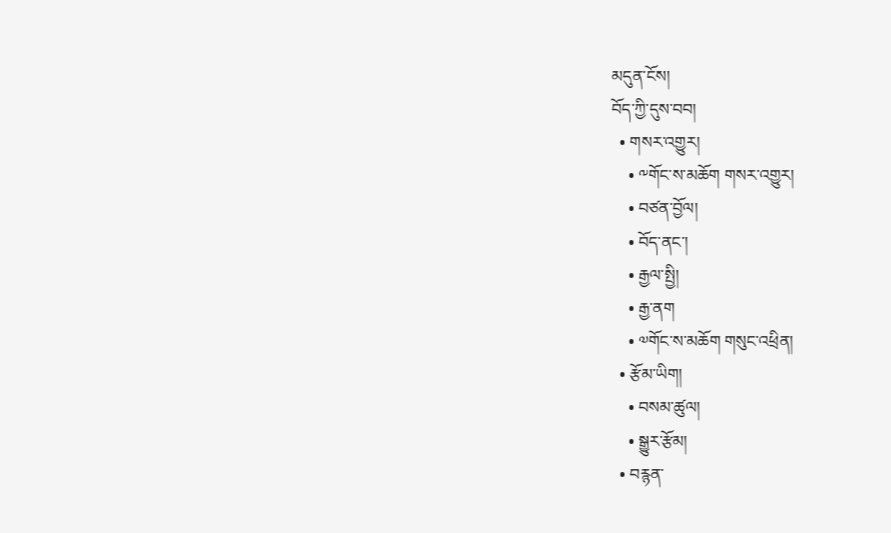མདུན་ངོས།
བོད་ཀྱི་དུས་བབ།
  • གསར་འགྱུར།
    • ༸གོང་ས་མཆོག གསར་འགྱུར།
    • བཙན་བྱོལ།
    • བོད་ནང་།
    • རྒྱལ་སྤྱི།
    • རྒྱ་ནག
    • ༧གོང་ས་མཆོག གསུང་འཕྲིན།
  • རྩོམ་ཡིག།
    • བསམ་ཚུལ།
    • སྒྱུར་རྩོམ།
  • བརྙན་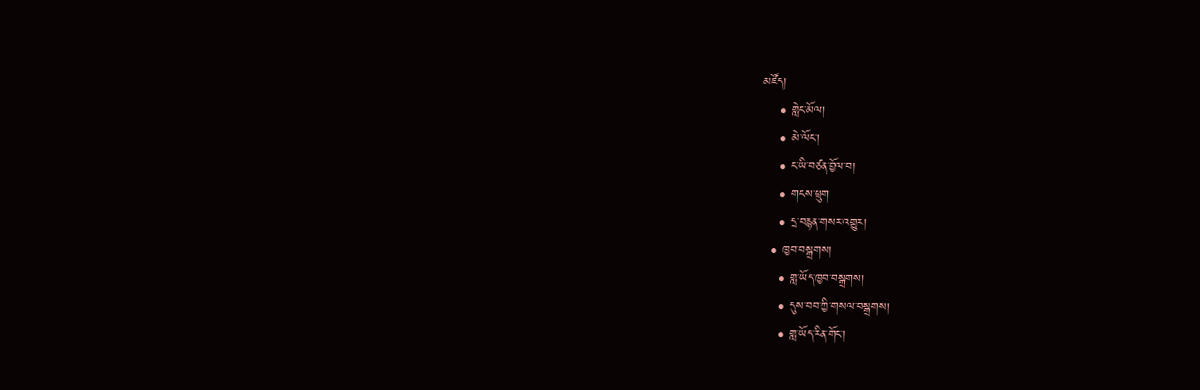མཛོད།
    • གླེང་མོལ།
    • མེ་ལོང་།
    • ང་ཡི་བཙན་བྱོལ་བ།
    • གངས་ཕྲུག
    • དྲ་བརྙན་གསར་འགྱུར།
  • ཁྱབ་བསྒྲགས།
    • གླ་ཡོད་ཁྱབ་བསྒྲགས།
    • དུས་བབ་ཀྱི་གསལ་བསྒྲགས།
    • གླ་ཡོད་རིན་གོང་།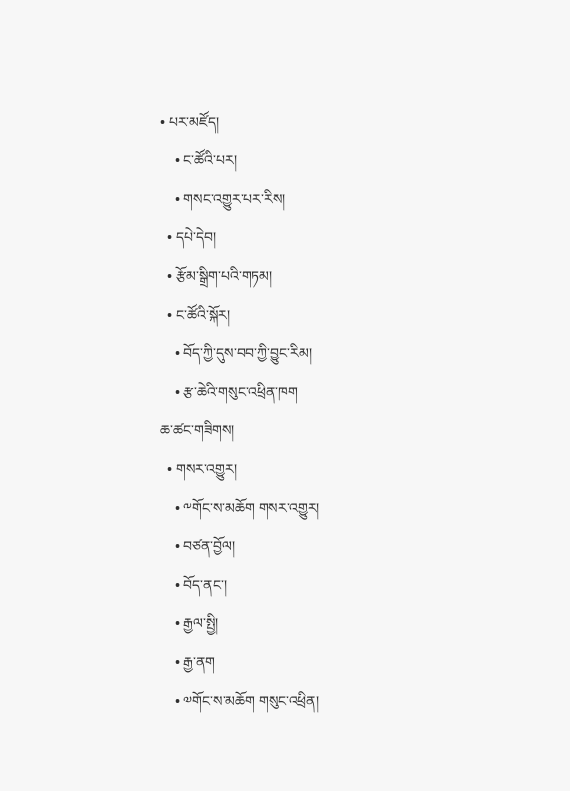• པར་མཛོད།
    • ང་ཚོའི་པར།
    • གསང་འགྱུར་པར་རིས།
  • དཔེ་དེབ།
  • རྩོམ་སྒྲིག་པའི་གཏམ།
  • ང་ཚོའི་སྐོར།
    • བོད་ཀྱི་དུས་བབ་ཀྱི་བྱུང་རིམ།
    • རྩ་ཆེའི་གསུང་འཕྲིན་ཁག
ཆ་ཚང་གཟིགས།
  • གསར་འགྱུར།
    • ༸གོང་ས་མཆོག གསར་འགྱུར།
    • བཙན་བྱོལ།
    • བོད་ནང་།
    • རྒྱལ་སྤྱི།
    • རྒྱ་ནག
    • ༧གོང་ས་མཆོག གསུང་འཕྲིན།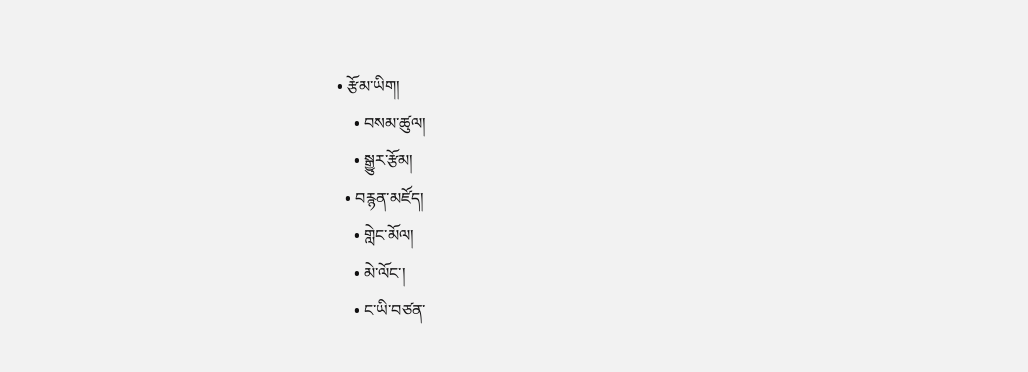• རྩོམ་ཡིག།
    • བསམ་ཚུལ།
    • སྒྱུར་རྩོམ།
  • བརྙན་མཛོད།
    • གླེང་མོལ།
    • མེ་ལོང་།
    • ང་ཡི་བཙན་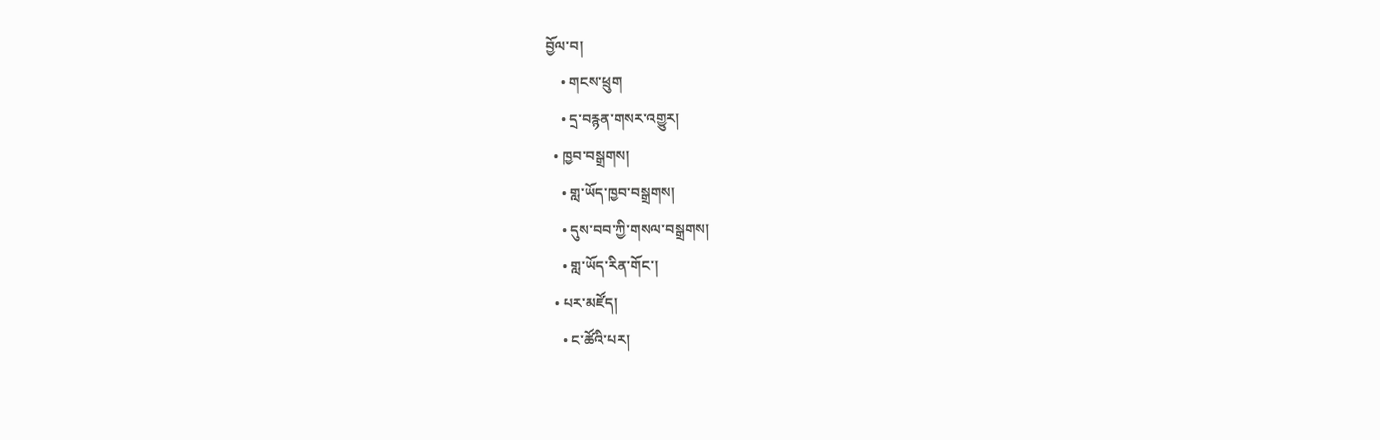བྱོལ་བ།
    • གངས་ཕྲུག
    • དྲ་བརྙན་གསར་འགྱུར།
  • ཁྱབ་བསྒྲགས།
    • གླ་ཡོད་ཁྱབ་བསྒྲགས།
    • དུས་བབ་ཀྱི་གསལ་བསྒྲགས།
    • གླ་ཡོད་རིན་གོང་།
  • པར་མཛོད།
    • ང་ཚོའི་པར།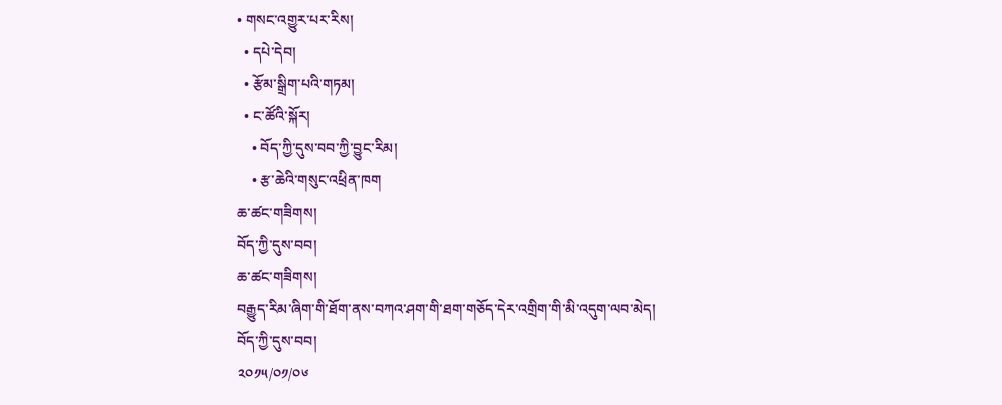• གསང་འགྱུར་པར་རིས།
  • དཔེ་དེབ།
  • རྩོམ་སྒྲིག་པའི་གཏམ།
  • ང་ཚོའི་སྐོར།
    • བོད་ཀྱི་དུས་བབ་ཀྱི་བྱུང་རིམ།
    • རྩ་ཆེའི་གསུང་འཕྲིན་ཁག
ཆ་ཚང་གཟིགས།
བོད་ཀྱི་དུས་བབ།
ཆ་ཚང་གཟིགས།
བརྒྱུད་རིམ་ཞིག་གི་ཐོག་ནས་བཀའ་ཤག་གི་ཐག་གཅོད་དེར་འགྲིག་གི་མི་འདུག་ལབ་མེད།
བོད་ཀྱི་དུས་བབ།
༢༠༡༥/༠༡/༠༦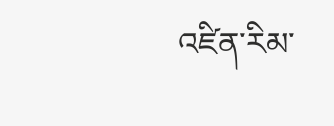འཛིན་རིམ་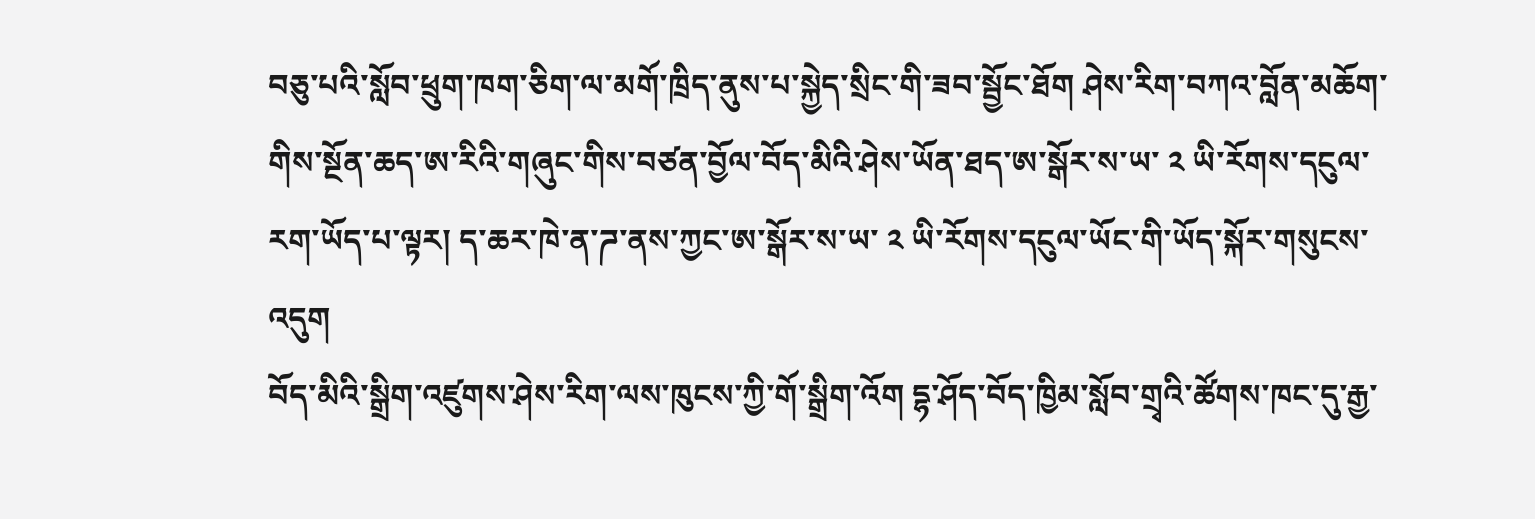བཅུ་པའི་སློབ་ཕྲུག་ཁག་ཅིག་ལ་མགོ་ཁྲིད་ནུས་པ་སྐྱེད་སྲིང་གི་ཟབ་སྦྱོང་ཐོག ཤེས་རིག་བཀའ་བློན་མཆོག་གིས་སྔོན་ཆད་ཨ་རིའི་གཞུང་གིས་བཙན་བྱོལ་བོད་མིའི་ཤེས་ཡོན་ཐད་ཨ་སྒོར་ས་ཡ་ ༢ ཡི་རོགས་དངུལ་རག་ཡོད་པ་ལྟར། ད་ཆར་ཁེ་ན་ཌ་ནས་ཀྱང་ཨ་སྒོར་ས་ཡ་ ༢ ཡི་རོགས་དངུལ་ཡོང་གི་ཡོད་སྐོར་གསུངས་འདུག
བོད་མིའི་སྒྲིག་འཛུགས་ཤེས་རིག་ལས་ཁུངས་ཀྱི་གོ་སྒྲིག་འོག དྷ་ཤོད་བོད་ཁྱིམ་སློབ་གྲྭའི་ཚོགས་ཁང་དུ་རྒྱ་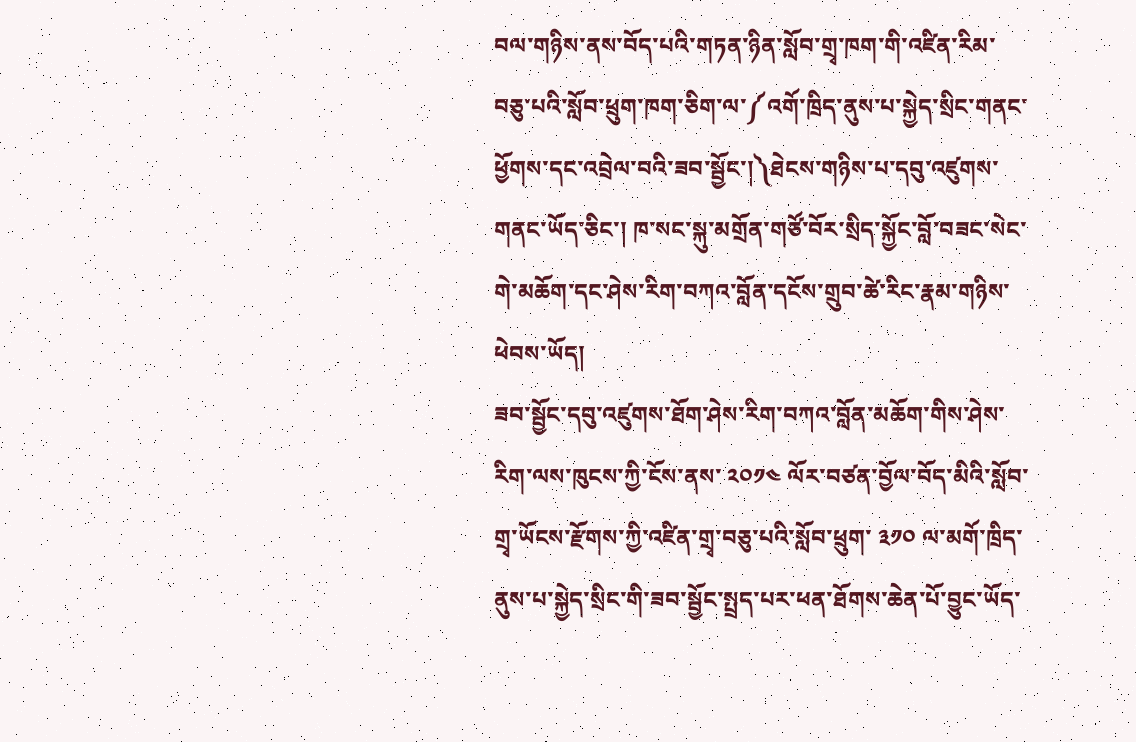བལ་གཉིས་ནས་བོད་པའི་གཏན་ཉིན་སློབ་གྲྭ་ཁག་གི་འཛིན་རིམ་བཅུ་པའི་སློབ་ཕྲུག་ཁག་ཅིག་ལ་༼འགོ་ཁྲིད་ནུས་པ་སྐྱེད་སྲིང་གནང་ཕྱོགས་དང་འབྲེལ་བའི་ཟབ་སྦྱོང་།༽ཐེངས་གཉིས་པ་དབུ་འཛུགས་གནང་ཡོད་ཅིང་། ཁ་སང་སྐུ་མགྲོན་གཙོ་བོར་སྲིད་སྐྱོང་བློ་བཟང་སེང་གེ་མཆོག་དང་ཤེས་རིག་བཀའ་བློན་དངོས་གྲུབ་ཚེ་རིང་རྣམ་གཉིས་ཕེབས་ཡོད།
ཟབ་སྦྱོང་དབུ་འཛུགས་ཐོག་ཤེས་རིག་བཀའ་བློན་མཆོག་གིས་ཤེས་རིག་ལས་ཁུངས་ཀྱི་ངོས་ནས་ ༢༠༡༤ ལོར་བཙན་བྱོལ་བོད་མིའི་སློབ་གྲྭ་ཡོངས་རྫོགས་ཀྱི་འཛིན་གྲྭ་བཅུ་པའི་སློབ་ཕྲུག་ ༣༡༠ ལ་མགོ་ཁྲིད་ནུས་པ་སྐྱེད་སྲིང་གི་ཟབ་སྦྱོང་སྤྲད་པར་ཕན་ཐོགས་ཆེན་པོ་བྱུང་ཡོད་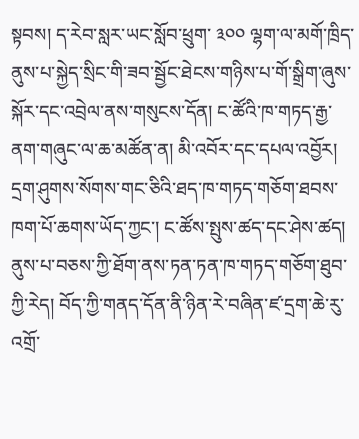སྟབས། ད་རེབ་སླར་ཡང་སློབ་ཕྲུག་ ༣༠༠ ལྷག་ལ་མགོ་ཁྲིད་ནུས་པ་སྐྱེད་སྲིང་གི་ཟབ་སྦྱོང་ཐེངས་གཉིས་པ་གོ་སྒྲིག་ཞུས་སྐོར་དང་འབྲེལ་ནས་གསུངས་དོན། ང་ཚོའི་ཁ་གཏད་རྒྱ་ནག་གཞུང་ལ་ཆ་མཚོན་ན། མི་འབོར་དང་དཔལ་འབྱོར། དྲག་ཤུགས་སོགས་གང་ཅིའི་ཐད་ཁ་གཏད་གཅོག་ཐབས་ཁག་པོ་ཆགས་ཡོད་ཀྱང་། ང་ཚོས་སྤུས་ཚད་དང་ཤེས་ཚད། ནུས་པ་བཅས་ཀྱི་ཐོག་ནས་ཏན་ཏན་ཁ་གཏད་གཅོག་ཐུབ་ཀྱི་རེད། བོད་ཀྱི་གནད་དོན་ནི་ཉིན་རེ་བཞིན་ཛ་དྲག་ཆེ་རུ་འགྲོ་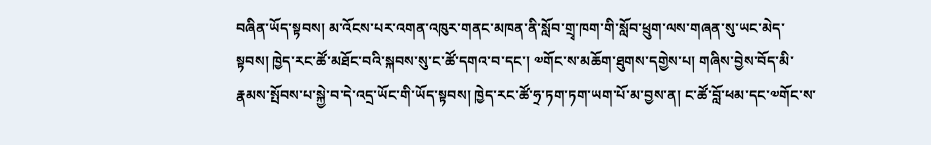བཞིན་ཡོད་སྟབས། མ་འོངས་པར་འགན་འཁུར་གནང་མཁན་ནི་སློབ་གྲྭ་ཁག་གི་སློབ་ཕྲུག་ལས་གཞན་སུ་ཡང་མེད་སྟབས། ཁྱེད་རང་ཚོ་མཐོང་བའི་སྐབས་སུ་ང་ཚོ་དགའ་བ་དང་། ༧གོང་ས་མཆོག་ཐུགས་དགྱེས་པ། གཞིས་བྱེས་བོད་མི་རྣམས་སྤོབས་པ་སྐྱེ་བ་དེ་འདྲ་ཡོང་གི་ཡོད་སྟབས། ཁྱེད་རང་ཚོ་ཧྲ་ཏག་ཏག་ཡག་པོ་མ་བྱས་ན། ང་ཚོ་བློ་ཕམ་དང་༧གོང་ས་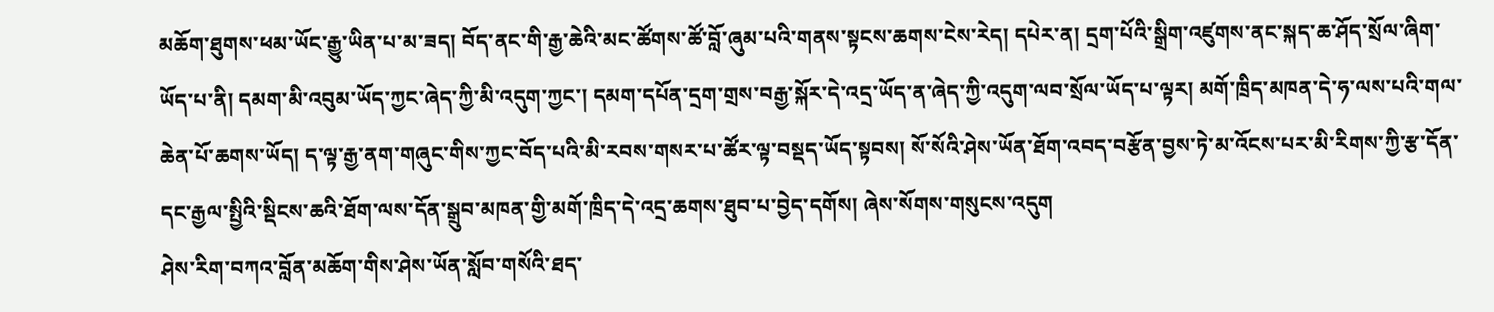མཆོག་ཐུགས་ཕམ་ཡོང་རྒྱུ་ཡིན་པ་མ་ཟད། བོད་ནང་གི་རྒྱ་ཆེའི་མང་ཚོགས་ཚོ་བློ་ཞུམ་པའི་གནས་སྟངས་ཆགས་ངེས་རེད། དཔེར་ན། དྲག་པོའི་སྒྲིག་འཛུགས་ནང་སྐད་ཆ་ཤོད་སྲོལ་ཞིག་ཡོད་པ་ནི། དམག་མི་འབུམ་ཡོད་ཀྱང་ཞེད་ཀྱི་མི་འདུག་ཀྱང་། དམག་དཔོན་དྲག་གྲས་བརྒྱ་སྐོར་དེ་འདྲ་ཡོད་ན་ཞེད་ཀྱི་འདུག་ལབ་སྲོལ་ཡོད་པ་ལྟར། མགོ་ཁྲིད་མཁན་དེ་ཧ་ལས་པའི་གལ་ཆེན་པོ་ཆགས་ཡོད། ད་ལྟ་རྒྱ་ནག་གཞུང་གིས་ཀྱང་བོད་པའི་མི་རབས་གསར་པ་ཚོར་ལྟ་བསྡད་ཡོད་སྟབས། སོ་སོའི་ཤེས་ཡོན་ཐོག་འབད་བརྩོན་བྱས་ཏེ་མ་འོངས་པར་མི་རིགས་ཀྱི་རྩ་དོན་དང་རྒྱལ་སྤྱིའི་སྡིངས་ཆའི་ཐོག་ལས་དོན་སྒྲུབ་མཁན་གྱི་མགོ་ཁྲིད་དེ་འདྲ་ཆགས་ཐུབ་པ་བྱེད་དགོས། ཞེས་སོགས་གསུངས་འདུག
ཤེས་རིག་བཀའ་བློན་མཆོག་གིས་ཤེས་ཡོན་སློབ་གསོའི་ཐད་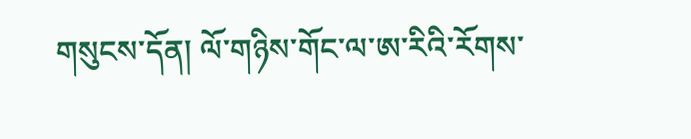གསུངས་དོན། ལོ་གཉིས་གོང་ལ་ཨ་རིའི་རོགས་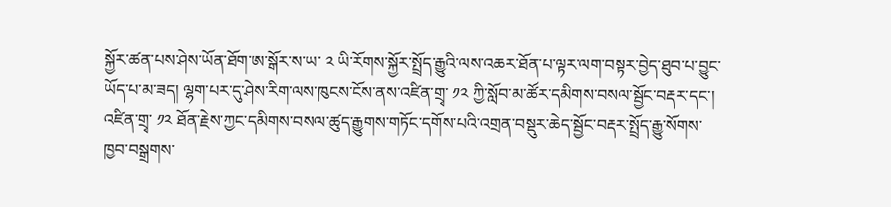སྐྱོར་ཚན་པས་ཤེས་ཡོན་ཐོག་ཨ་སྒོར་ས་ཡ་ ༢ ཡི་རོགས་སྐྱོར་སྤྲོད་རྒྱུའི་ལས་འཆར་ཐོན་པ་ལྟར་ལག་བསྟར་བྱེད་ཐུབ་པ་བྱུང་ཡོད་པ་མ་ཟད། ལྷག་པར་དུ་ཤེས་རིག་ལས་ཁུངས་ངོས་ནས་འཛིན་གྲྭ་ ༡༢ ཀྱི་སློབ་མ་ཚོར་དམིགས་བསལ་སྦྱོང་བརྡར་དང་། འཛིན་གྲྭ་ ༡༢ ཐོན་རྗེས་ཀྱང་དམིགས་བསལ་ཚུད་རྒྱུགས་གཏོང་དགོས་པའི་འགྲན་བསྡུར་ཆེད་སྦྱོང་བརྡར་སྤྲོད་རྒྱུ་སོགས་ཁྱབ་བསྒྲགས་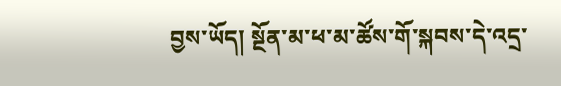བྱས་ཡོད། སྔོན་མ་ཕ་མ་ཚོས་གོ་སྐབས་དེ་འདྲ་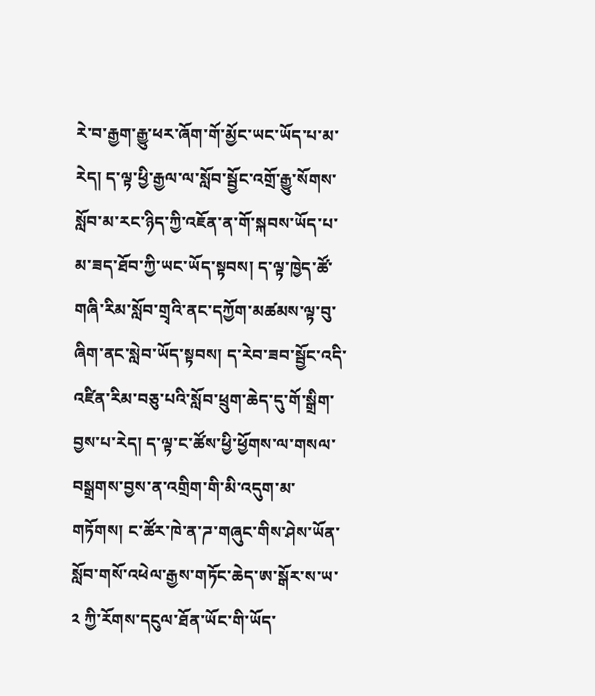རེ་བ་རྒྱག་རྒྱུ་ཕར་ཞོག་གོ་མྱོང་ཡང་ཡོད་པ་མ་རེད། ད་ལྟ་ཕྱི་རྒྱལ་ལ་སློབ་སྦྱོང་འགྲོ་རྒྱུ་སོགས་སློབ་མ་རང་ཉིད་ཀྱི་འཇོན་ན་གོ་སྐབས་ཡོད་པ་མ་ཟད་ཐོབ་ཀྱི་ཡང་ཡོད་སྟབས། ད་ལྟ་ཁྱེད་ཚོ་གཞི་རིམ་སློབ་གྲྭའི་ནང་དཀྱོག་མཚམས་ལྟ་བུ་ཞིག་ནང་སླེབ་ཡོད་སྟབས། ད་རེབ་ཟབ་སྦྱོང་འདི་འཛིན་རིམ་བཅུ་པའི་སློབ་ཕྲུག་ཆེད་དུ་གོ་སྒྲིག་བྱས་པ་རེད། ད་ལྟ་ང་ཚོས་ཕྱི་ཕྱོགས་ལ་གསལ་བསྒྲགས་བྱས་ན་འགྲིག་གི་མི་འདུག་མ་གཏོགས། ང་ཚོར་ཁེ་ན་ཌ་གཞུང་གིས་ཤེས་ཡོན་སློབ་གསོ་འཕེལ་རྒྱས་གཏོང་ཆེད་ཨ་སྒོར་ས་ཡ་ ༢ ཀྱི་རོགས་དངུལ་ཐོན་ཡོང་གི་ཡོད་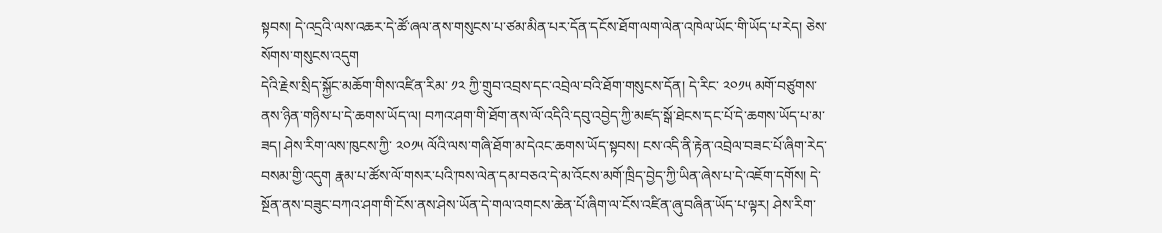སྟབས། དེ་འདྲའི་ལས་འཆར་དེ་ཚོ་ཞལ་ནས་གསུངས་པ་ཙམ་མིན་པར་དོན་དངོས་ཐོག་ལག་ལེན་འཁེལ་ཡོང་གི་ཡོད་པ་རེད། ཅེས་སོགས་གསུངས་འདུག
དེའི་རྗེས་སྲིད་སྐྱོང་མཆོག་གིས་འཛིན་རིམ་ ༡༢ ཀྱི་གྲུབ་འབྲས་དང་འབྲེལ་བའི་ཐོག་གསུངས་དོན། དེ་རིང་ ༢༠༡༥ མགོ་བཙུགས་ནས་ཉིན་གཉིས་པ་དེ་ཆགས་ཡོད་ལ། བཀའ་ཤག་གི་ཐོག་ནས་ལོ་འདིའི་དབུ་འབྱེད་ཀྱི་མཛད་སྒོ་ཐེངས་དང་པོ་དེ་ཆགས་ཡོད་པ་མ་ཟད། ཤེས་རིག་ལས་ཁུངས་ཀྱི་ ༢༠༡༥ ལོའི་ལས་གཞི་ཐོག་མ་དེའང་ཆགས་ཡོད་སྟབས། ངས་འདི་ནི་རྟེན་འབྲེལ་བཟང་པོ་ཞིག་རེད་བསམ་གྱི་འདུག རྣམ་པ་ཚོས་ལོ་གསར་པའི་ཁས་ལེན་དམ་བཅའ་དེ་མ་འོངས་མགོ་ཁྲིད་བྱེད་ཀྱི་ཡིན་ཞེས་པ་དེ་འཇོག་དགོས། དེ་སྔོན་ནས་བཟུང་བཀའ་ཤག་གི་ངོས་ནས་ཤེས་ཡོན་དེ་གལ་འགངས་ཆེན་པོ་ཞིག་ལ་ངོས་འཛིན་ཞུ་བཞིན་ཡོད་པ་ལྟར། ཤེས་རིག་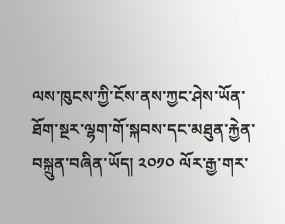ལས་ཁུངས་ཀྱི་ངོས་ནས་ཀྱང་ཤེས་ཡོན་ཐོག་སྔར་ལྷག་གོ་སྐབས་དང་མཐུན་རྐྱེན་བསྐྲུན་བཞིན་ཡོད། ༢༠༡༠ ལོར་རྒྱ་གར་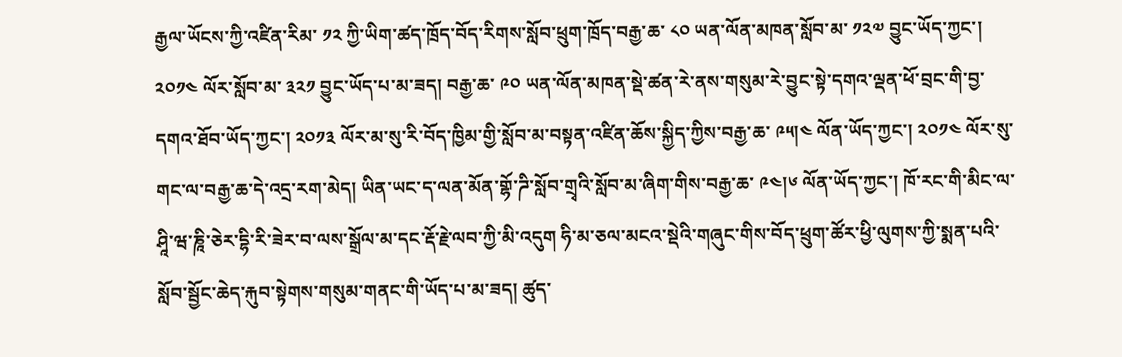རྒྱལ་ཡོངས་ཀྱི་འཛིན་རིམ་ ༡༢ ཀྱི་ཡིག་ཚད་ཁྲོད་བོད་རིགས་སློབ་ཕྲུག་ཁྲོད་བརྒྱ་ཆ་ ༨༠ ཡན་ལོན་མཁན་སློབ་མ་ ༡༢༧ བྱུང་ཡོད་ཀྱང་། ༢༠༡༤ ལོར་སློབ་མ་ ༣༢༡ བྱུང་ཡོད་པ་མ་ཟད། བརྒྱ་ཆ་ ༩༠ ཡན་ལོན་མཁན་སྡེ་ཚན་རེ་ནས་གསུམ་རེ་བྱུང་སྟེ་དགའ་ལྡན་ཕོ་བྲང་གི་བྱ་དགའ་ཐོབ་ཡོད་ཀྱང་། ༢༠༡༣ ལོར་མ་སུ་རི་བོད་ཁྱིམ་གྱི་སློབ་མ་བསྟན་འཛིན་ཆོས་སྐྱིད་ཀྱིས་བརྒྱ་ཆ་ ༩༥།༤ ལོན་ཡོད་ཀྱང་། ༢༠༡༤ ལོར་སུ་གང་ལ་བརྒྱ་ཆ་དེ་འདྲ་རག་མེད། ཡིན་ཡང་ད་ལན་མོན་གྷོ་ཌི་སློབ་གྲྭའི་སློབ་མ་ཞིག་གིས་བརྒྱ་ཆ་ ༩༤།༦ ལོན་ཡོད་ཀྱང་། ཁོ་རང་གི་མིང་ལ་ཤཱི་ཝ་ཎཱི་ཅེར་དྷི་རི་ཟེར་བ་ལས་སྒྲོལ་མ་དང་རྡོ་རྗེ་ལབ་ཀྱི་མི་འདུག ཧི་མ་ཅལ་མངའ་སྡེའི་གཞུང་གིས་བོད་ཕྲུག་ཚོར་ཕྱི་ལུགས་ཀྱི་སྨན་པའི་སློབ་སྦྱོང་ཆེད་རྐུབ་སྟེགས་གསུམ་གནང་གི་ཡོད་པ་མ་ཟད། ཚུད་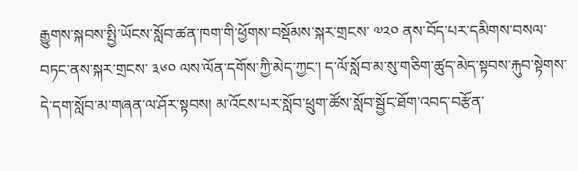རྒྱུགས་སྐབས་སྤྱི་ཡོངས་སློབ་ཚན་ཁག་གི་ཕྱོགས་བསྡོམས་སྐར་གྲངས་ ༧༢༠ ནས་བོད་པར་དམིགས་བསལ་བཏང་ནས་སྐར་གྲངས་ ༣༦༠ ལས་ལོན་དགོས་ཀྱི་མེད་ཀྱང་། ད་ལོ་སློབ་མ་སུ་གཅིག་ཚུད་མེད་སྟབས་རྐུབ་སྟེགས་དེ་དག་སློབ་མ་གཞན་ལ་ཤོར་སྟབས། མ་འོངས་པར་སློབ་ཕྲུག་ཚོས་སློབ་སྦྱོང་ཐོག་འབད་བརྩོན་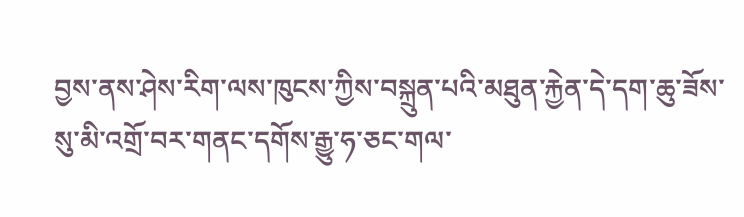བྱས་ནས་ཤེས་རིག་ལས་ཁུངས་ཀྱིས་བསྐྲུན་པའི་མཐུན་རྐྱེན་དེ་དག་ཆུ་ཟོས་སུ་མི་འགྲོ་བར་གནང་དགོས་རྒྱུ་ཧ་ཅང་གལ་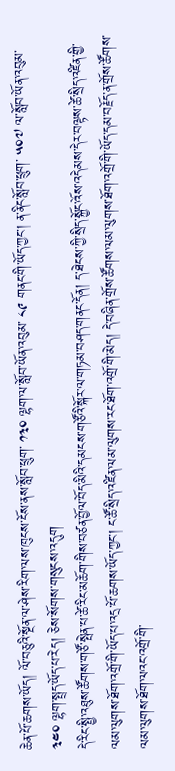ཆེན་པོ་ཆགས་ཡོད། ལོ་བཅུའི་སྔོན་ལ་ཤེས་རིག་ལས་ཁུངས་ངོས་ནས་སློབ་ཕྲུག་ ༡༣༠ ལྷག་ལ་སློབ་ཡོན་འབུམ་ ༨༩ གནང་གི་ཡོད་ཀྱང་། ན་ནིང་སློབ་ཕྲུག་ ༥༠༧ ལ་སློབ་ཡོན་འབུམ་ ༣༤༠ ལྷག་སྤྲད་ཡོད་པ་རེད། ཅེས་སོགས་གསུངས་འདུག
དེ་རིང་སྤྱི་འཐུས་ཚོགས་གཙོ་སྤེན་པ་ཚེ་རིང་མཆོག་གིས་བཙན་བྱོལ་བོད་མིའི་དམངས་གཙོའི་སྐོར་ལ་གཏམ་བཤད་གནང་དོན། ད་ཐེངས་ཀྱི་སྲིད་སྐྱོང་འོས་འདེམས་དེར་བལྟས་ཚེ་སྲིད་འཛིན་གྱི་ལམ་ལུགས་ཐོག་འགྲོ་གི་ཡོད་པ་འདྲ་པོ་ཆགས་ཡོད་ཀྱང་། ང་ཚོ་སྲིད་འཛིན་ལམ་ལུགས་རང་ཐོག་འགྲོ་གི་མེད། དེ་བཞིན་གྲོས་ཚོགས་ལམ་ལུགས་ཐོག་འགྲོ་གི་ཡོད་དམ་བརྗོད་ན་གྲོས་ཚོགས་ལམ་ལུགས་ཐོག་ལའང་འགྲོ་གི་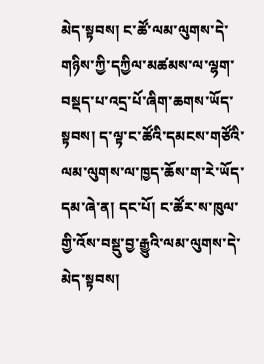མེད་སྟབས། ང་ཚོ་ལམ་ལུགས་དེ་གཉིས་ཀྱི་དཀྱིལ་མཚམས་ལ་ལྷག་བསྡད་པ་འདྲ་པོ་ཞིག་ཆགས་ཡོད་སྟབས། ད་ལྟ་ང་ཚོའི་དམངས་གཙོའི་ལམ་ལུགས་ལ་ཁྱད་ཆོས་ག་རེ་ཡོད་དམ་ཞེ་ན། དང་པོ། ང་ཚོར་ས་ཁུལ་གྱི་འོས་བསྡུ་བྱ་རྒྱུའི་ལམ་ལུགས་དེ་མེད་སྟབས།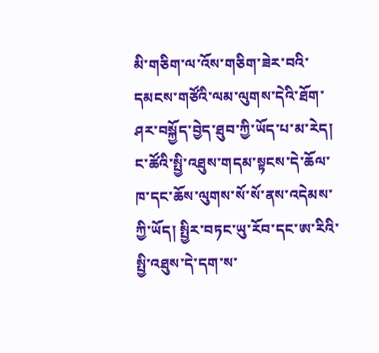མི་གཅིག་ལ་འོས་གཅིག་ཟེར་བའི་དམངས་གཙོའི་ལམ་ལུགས་དེའི་ཐོག་ཤར་བསྐྱོད་བྱེད་ཐུབ་ཀྱི་ཡོད་པ་མ་རེད། ང་ཚོའི་སྤྱི་འཐུས་གདམ་སྟངས་དེ་ཆོལ་ཁ་དང་ཆོས་ལུགས་སོ་སོ་ནས་འདེམས་ཀྱི་ཡོད། སྤྱིར་བཏང་ཡུ་རོབ་དང་ཨ་རིའི་སྤྱི་འཐུས་དེ་དག་ས་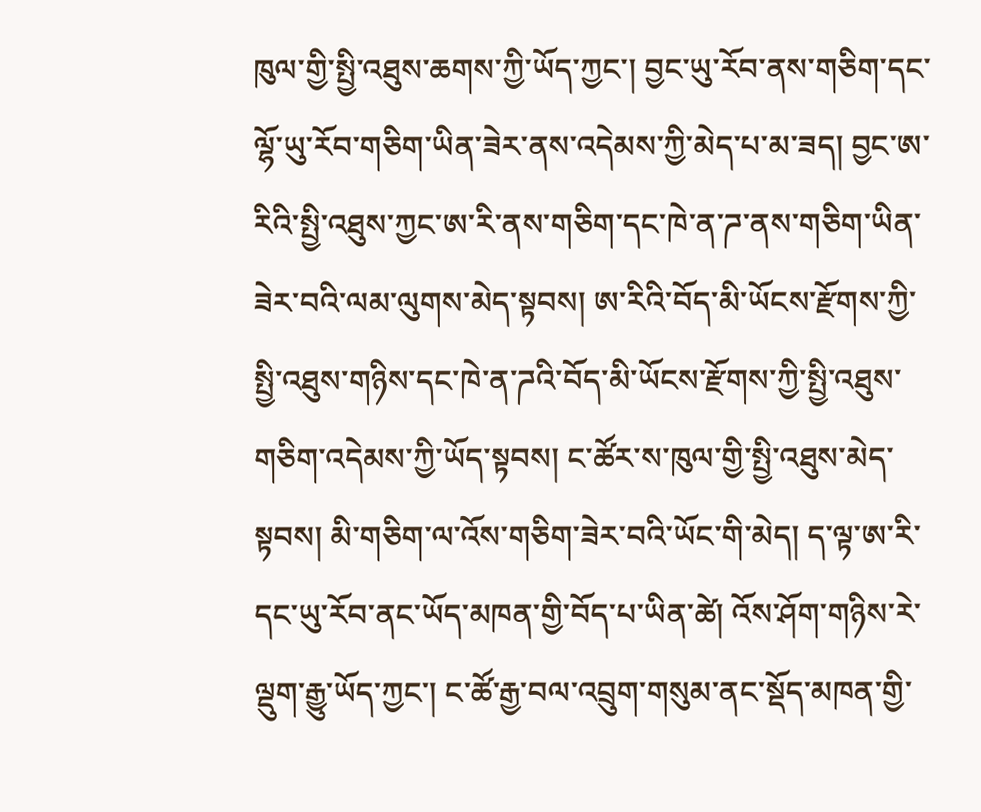ཁུལ་གྱི་སྤྱི་འཐུས་ཆགས་ཀྱི་ཡོད་ཀྱང་། བྱང་ཡུ་རོབ་ནས་གཅིག་དང་ལྷོ་ཡུ་རོབ་གཅིག་ཡིན་ཟེར་ནས་འདེམས་ཀྱི་མེད་པ་མ་ཟད། བྱང་ཨ་རིའི་སྤྱི་འཐུས་ཀྱང་ཨ་རི་ནས་གཅིག་དང་ཁེ་ན་ཌ་ནས་གཅིག་ཡིན་ཟེར་བའི་ལམ་ལུགས་མེད་སྟབས། ཨ་རིའི་བོད་མི་ཡོངས་རྫོགས་ཀྱི་སྤྱི་འཐུས་གཉིས་དང་ཁེ་ན་ཌའི་བོད་མི་ཡོངས་རྫོགས་ཀྱི་སྤྱི་འཐུས་གཅིག་འདེམས་ཀྱི་ཡོད་སྟབས། ང་ཚོར་ས་ཁུལ་གྱི་སྤྱི་འཐུས་མེད་སྟབས། མི་གཅིག་ལ་འོས་གཅིག་ཟེར་བའི་ཡོང་གི་མེད། ད་ལྟ་ཨ་རི་དང་ཡུ་རོབ་ནང་ཡོད་མཁན་གྱི་བོད་པ་ཡིན་ཚེ། འོས་ཤོག་གཉིས་རེ་ལྡུག་རྒྱུ་ཡོད་ཀྱང་། ང་ཚོ་རྒྱ་བལ་འབྲུག་གསུམ་ནང་སྡོད་མཁན་གྱི་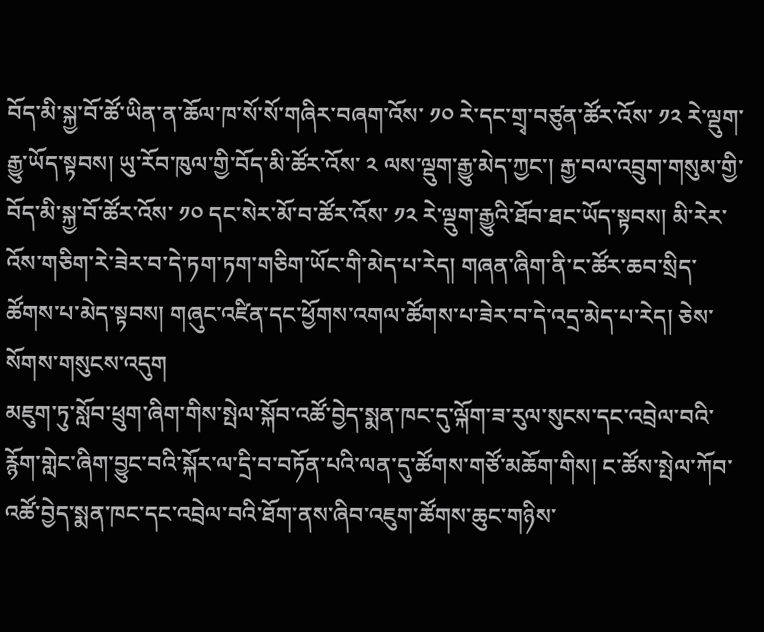བོད་མི་སྐྱ་བོ་ཚོ་ཡིན་ན་ཆོལ་ཁ་སོ་སོ་གཞིར་བཞག་འོས་ ༡༠ རེ་དང་གྲྭ་བཙུན་ཚོར་འོས་ ༡༢ རེ་ལྡུག་རྒྱུ་ཡོད་སྟབས། ཡུ་རོབ་ཁུལ་གྱི་བོད་མི་ཚོར་འོས་ ༢ ལས་ལྡུག་རྒྱུ་མེད་ཀྱང་། རྒྱ་བལ་འབྲུག་གསུམ་གྱི་བོད་མི་སྐྱ་བོ་ཚོར་འོས་ ༡༠ དང་སེར་མོ་བ་ཚོར་འོས་ ༡༢ རེ་ལྡུག་རྒྱུའི་ཐོབ་ཐང་ཡོད་སྟབས། མི་རེར་འོས་གཅིག་རེ་ཟེར་བ་དེ་ཏག་ཏག་གཅིག་ཡོང་གི་མེད་པ་རེད། གཞན་ཞིག་ནི་ང་ཚོར་ཆབ་སྲིད་ཚོགས་པ་མེད་སྟབས། གཞུང་འཛིན་དང་ཕྱོགས་འགལ་ཚོགས་པ་ཟེར་བ་དེ་འདྲ་མེད་པ་རེད། ཅེས་སོགས་གསུངས་འདུག
མཇུག་ཏུ་སློབ་ཕྲུག་ཞིག་གིས་སྤེལ་སྐོབ་འཚོ་བྱེད་སྨན་ཁང་དུ་ལྐོག་ཟ་རུལ་སུངས་དང་འབྲེལ་བའི་རྙོག་གླེང་ཞིག་བྱུང་བའི་སྐོར་ལ་དྲི་བ་བཏོན་པའི་ལན་དུ་ཚོགས་གཙོ་མཆོག་གིས། ང་ཚོས་སྤེལ་ཀོབ་འཚོ་བྱེད་སྨན་ཁང་དང་འབྲེལ་བའི་ཐོག་ནས་ཞིབ་འཇུག་ཚོགས་ཆུང་གཉིས་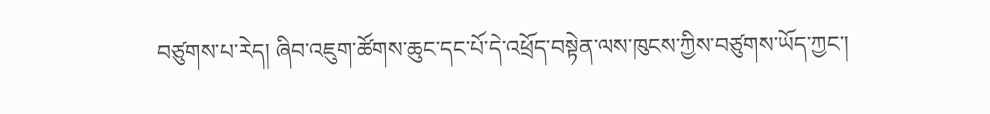བཙུགས་པ་རེད། ཞིབ་འཇུག་ཚོགས་ཆུང་དང་པོ་དེ་འཕྲོད་བསྟེན་ལས་ཁུངས་ཀྱིས་བཙུགས་ཡོད་ཀྱང་།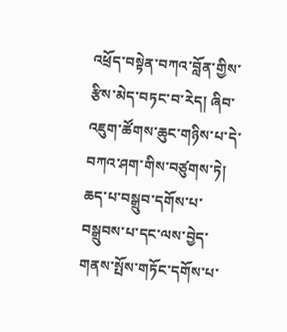འཕྲོད་བསྟེན་བཀའ་བློན་གྱིས་རྩིས་མེད་བཏང་བ་རེད། ཞིབ་འཇུག་ཚོགས་ཆུང་གཉིས་པ་དེ་བཀའ་ཤག་གིས་བཙུགས་ཏེ། ཆད་པ་བསྒྲུབ་དགོས་པ་བསྒྲུབས་པ་དང་ལས་བྱེད་གནས་སྤོས་གཏོང་དགོས་པ་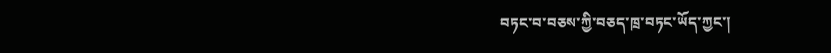བཏང་བ་བཅས་ཀྱི་བཅད་ཁྲ་བཏང་ཡོད་ཀྱང་།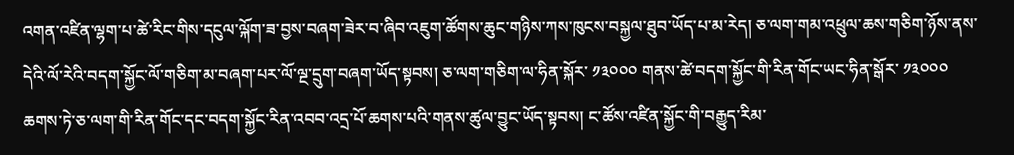འགན་འཛིན་ལྷག་པ་ཚེ་རིང་གིས་དངུལ་ལྐོག་ཟ་བྱས་བཞག་ཟེར་བ་ཞིབ་འཇུག་ཚོགས་ཆུང་གཉིས་ཀས་ཁུངས་བསྐྱལ་ཐུབ་ཡོད་པ་མ་རེད། ཅ་ལག་གམ་འཕྲུལ་ཆས་གཅིག་ཉོས་ནས་དེའི་ལོ་རེའི་བདག་སྐྱོང་ལོ་གཅིག་མ་བཞག་པར་ལོ་ལྔ་དྲུག་བཞག་ཡོད་སྟབས། ཅ་ལག་གཅིག་ལ་ཧིན་སྐོར་ ༡༣༠༠༠ གནས་ཚེ་བདག་སྐྱོང་གི་རིན་གོང་ཡང་ཧིན་སྒོར་ ༡༣༠༠༠ ཆགས་ཏེ་ཅ་ལག་གི་རིན་གོང་དང་བདག་སྐྱོང་རིན་འབབ་འདྲ་པོ་ཆགས་པའི་གནས་ཚུལ་བྱུང་ཡོད་སྟབས། ང་ཚོས་འཛིན་སྐྱོང་གི་བརྒྱུད་རིམ་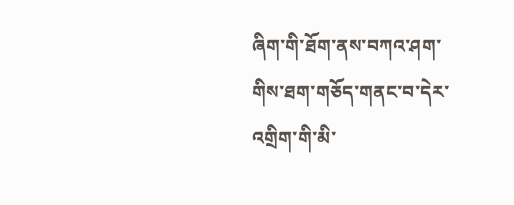ཞིག་གི་ཐོག་ནས་བཀའ་ཤག་གིས་ཐག་གཅོད་གནང་བ་དེར་འགྲིག་གི་མི་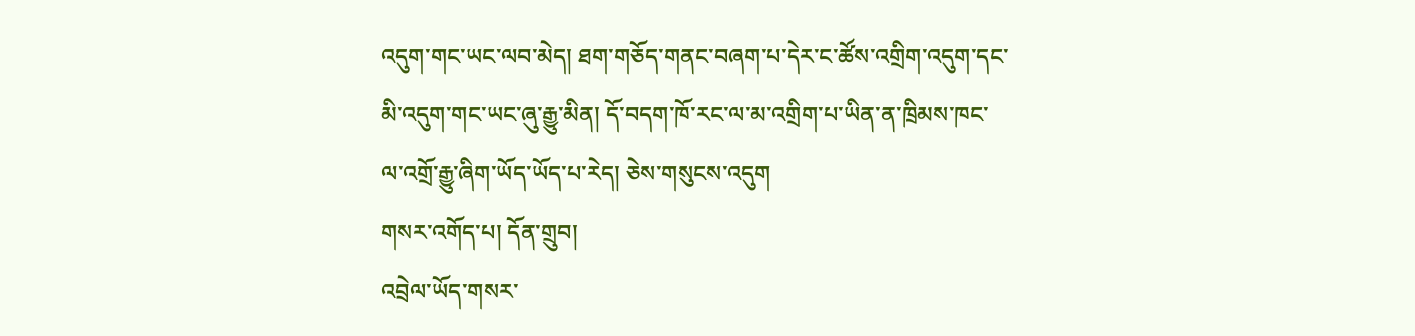འདུག་གང་ཡང་ལབ་མེད། ཐག་གཅོད་གནང་བཞག་པ་དེར་ང་ཚོས་འགྲིག་འདུག་དང་མི་འདུག་གང་ཡང་ཞུ་རྒྱུ་མིན། དོ་བདག་ཁོ་རང་ལ་མ་འགྲིག་པ་ཡིན་ན་ཁྲིམས་ཁང་ལ་འགྲོ་རྒྱུ་ཞིག་ཡོད་ཡོད་པ་རེད། ཅེས་གསུངས་འདུག
གསར་འགོད་པ། དོན་གྲུབ།
འབྲེལ་ཡོད་གསར་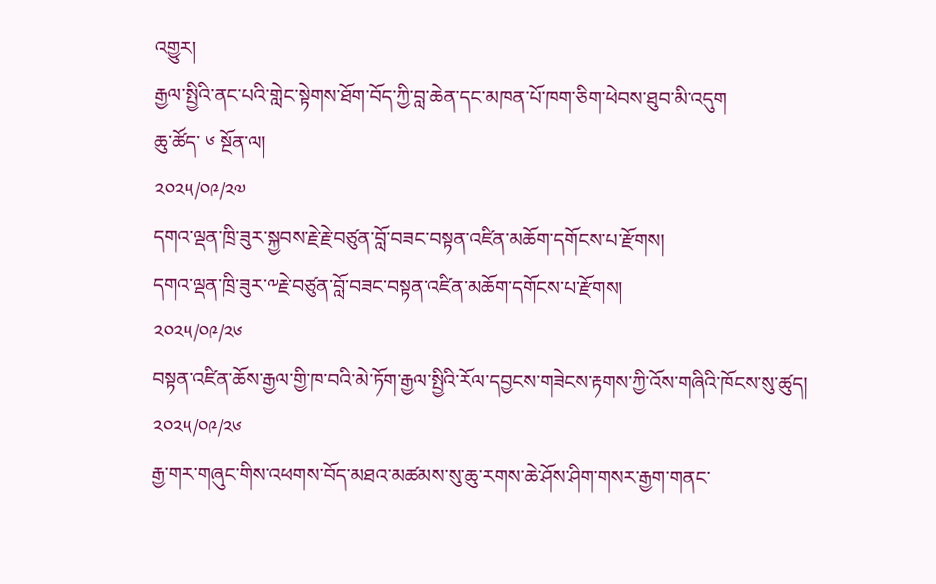འགྱུར།
རྒྱལ་སྤྱིའི་ནང་པའི་གླེང་སྟེགས་ཐོག་བོད་ཀྱི་བླ་ཆེན་དང་མཁན་པོ་ཁག་ཅིག་ཕེབས་ཐུབ་མི་འདུག
ཆུ་ཚོད་ ༦ སྔོན་ལ།
༢༠༢༥/༠༩/༢༧
དགའ་ལྡན་ཁྲི་ཟུར་སྐྱབས་རྗེ་རྗེ་བཙུན་བློ་བཟང་བསྟན་འཛིན་མཆོག་དགོངས་པ་རྫོགས།
དགའ་ལྡན་ཁྲི་ཟུར་༸རྗེ་བཙུན་བློ་བཟང་བསྟན་འཛིན་མཆོག་དགོངས་པ་རྫོགས།
༢༠༢༥/༠༩/༢༦
བསྟན་འཛིན་ཆོས་རྒྱལ་གྱི་ཁ་བའི་མེ་ཏོག་རྒྱལ་སྤྱིའི་རོལ་དབྱངས་གཟེངས་རྟགས་ཀྱི་འོས་གཞིའི་ཁོངས་སུ་ཚུད།
༢༠༢༥/༠༩/༢༦
རྒྱ་གར་གཞུང་གིས་འཕགས་བོད་མཐའ་མཚམས་སུ་ཆུ་རགས་ཆེ་ཤོས་ཤིག་གསར་རྒྱག་གནང་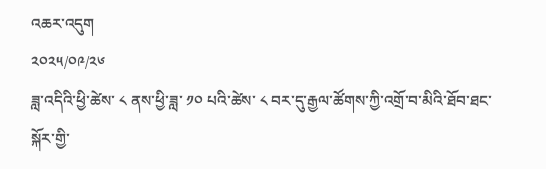འཆར་འདུག
༢༠༢༥/༠༩/༢༦
ཟླ་འདིའི་ཕྱི་ཚེས་ ༨ ནས་ཕྱི་ཟླ་ ༡༠ པའི་ཚེས་ ༨ བར་དུ་རྒྱལ་ཚོགས་ཀྱི་འགྲོ་བ་མིའི་ཐོབ་ཐང་སྐོར་གྱི་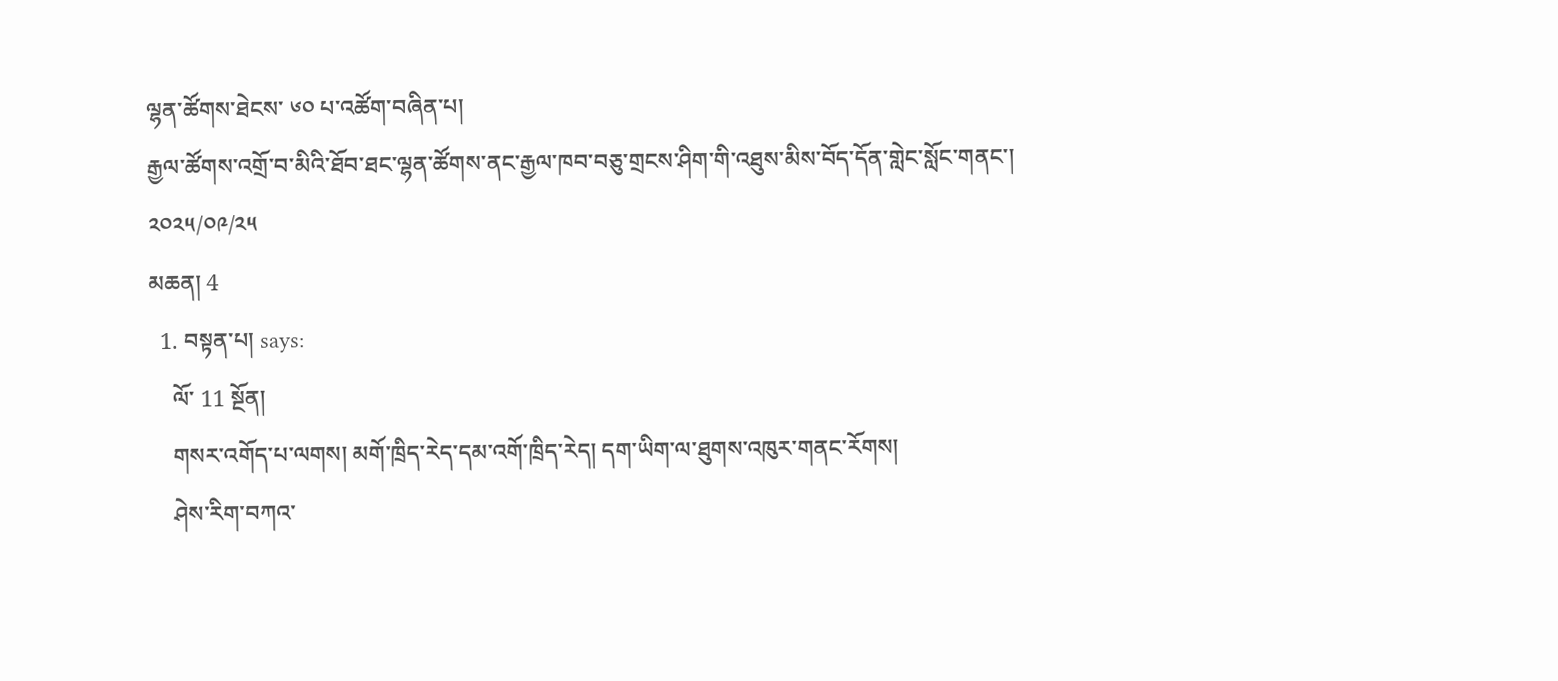ལྷན་ཚོགས་ཐེངས་ ༦༠ པ་འཚོག་བཞིན་པ།
རྒྱལ་ཚོགས་འགྲོ་བ་མིའི་ཐོབ་ཐང་ལྷན་ཚོགས་ནང་རྒྱལ་ཁབ་བཅུ་གྲངས་ཤིག་གི་འཐུས་མིས་བོད་དོན་གླེང་སློང་གནང་།
༢༠༢༥/༠༩/༢༥
མཆན། 4
  1. བསྟན་པ། says:
    ལོ་ 11 སྔོན།
    གསར་འགོད་པ་ལགས། མགོ་ཁྲིད་རེད་དམ་འགོ་ཁྲིད་རེད། དག་ཡིག་ལ་ཐུགས་འཁུར་གནང་རོགས།
    ཤེས་རིག་བཀའ་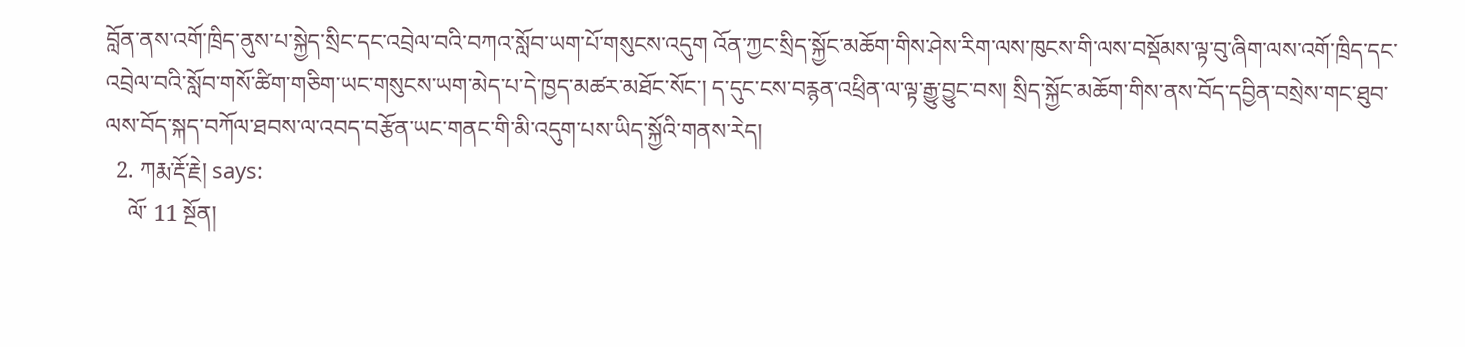བློན་ནས་འགོ་ཁྲིད་ནུས་པ་སྐྱེད་སྲིང་དང་འབྲེལ་བའི་བཀའ་སློབ་ཡག་པོ་གསུངས་འདུག འོན་ཀྱང་སྲིད་སྐྱོང་མཆོག་གིས་ཤེས་རིག་ལས་ཁུངས་གི་ལས་བསྡོམས་ལྟ་བུ་ཞིག་ལས་འགོ་ཁྲིད་དང་འབྲེལ་བའི་སློབ་གསོ་ཚིག་གཅིག་ཡང་གསུངས་ཡག་མེད་པ་དེ་ཁྱད་མཚར་མཐོང་སོང་། ད་དུང་ངས་བརྙན་འཕྲིན་ལ་ལྟ་རྒྱུ་བྱུང་བས། སྲིད་སྐྱོང་མཆོག་གིས་ནས་བོད་དབྱིན་བསྲེས་གང་ཐུབ་ལས་བོད་སྐད་བཀོལ་ཐབས་ལ་འབད་བརྩོན་ཡང་གནང་གི་མི་འདུག་པས་ཡིད་སྐྱོའི་གནས་རེད།
  2. ཀརྨ་རྡོ་རྗེ། says:
    ལོ་ 11 སྔོན།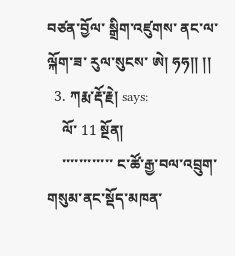བཙན་བྱོལ་ སྒྲིག་འཛུགས་ ནང་ལ་ ལྐོག་ཟ་ རུལ་སུངས་ ཨེ། ཧཧ།། །།
  3. ཀརྨ་རྡོ་རྗེ། says:
    ལོ་ 11 སྔོན།
    ་་་་་་་་་་་་ ང་ཚོ་རྒྱ་བལ་འབྲུག་གསུམ་ནང་སྡོད་མཁན་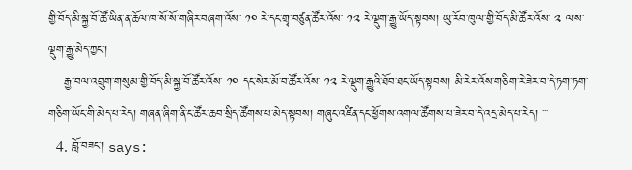གྱི་བོད་མི་སྐྱ་བོ་ཚོ་ཡིན་ན་ཆོལ་ཁ་སོ་སོ་གཞིར་བཞག་འོས་ ༡༠ རེ་དང་གྲྭ་བཙུན་ཚོར་འོས་ ༡༢ རེ་ལྡུག་རྒྱུ་ཡོད་སྟབས། ཡུ་རོབ་ཁུལ་གྱི་བོད་མི་ཚོར་འོས་ ༢ ལས་ལྡུག་རྒྱུ་མེད་ཀྱང་།
    རྒྱ་བལ་འབྲུག་གསུམ་གྱི་བོད་མི་སྐྱ་བོ་ཚོར་འོས་ ༡༠ དང་སེར་མོ་བ་ཚོར་འོས་ ༡༢ རེ་ལྡུག་རྒྱུའི་ཐོབ་ཐང་ཡོད་སྟབས། མི་རེར་འོས་གཅིག་རེ་ཟེར་བ་དེ་ཏག་ཏག་གཅིག་ཡོང་གི་མེད་པ་རེད། གཞན་ཞིག་ནི་ང་ཚོར་ཆབ་སྲིད་ཚོགས་པ་མེད་སྟབས། གཞུང་འཛིན་དང་ཕྱོགས་འགལ་ཚོགས་པ་ཟེར་བ་དེ་འདྲ་མེད་པ་རེད། ་་་
  4. བློ་བཟང་། says: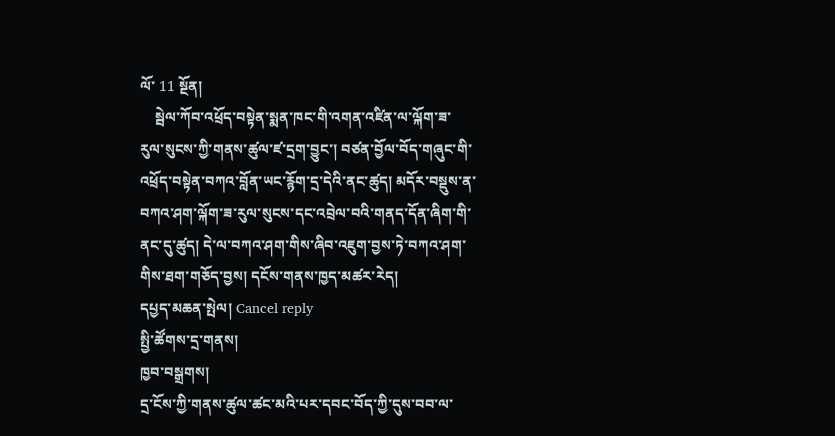ལོ་ 11 སྔོན།
    སྦེལ་ཀོབ་འཕྲོད་བསྟེན་སྨན་ཁང་གི་འགན་འཛིན་ལ་ལྐོག་ཟ་རུལ་སུངས་ཀྱི་གནས་ཚུལ་ཛ་དྲག་བྱུང་། བཙན་བྱོལ་བོད་གཞུང་གི་འཕྲོད་བསྟེན་བཀའ་བློན་ཡང་རྙོག་དྲ་དེའི་ནང་ཚུད། མདོར་བསྡུས་ན་བཀའ་ཤག་ལྐོག་ཟ་རུལ་སུངས་དང་འབྲེལ་བའི་གནད་དོན་ཞིག་གི་ནང་དུ་ཚུད། དེ་ལ་བཀའ་ཤག་གིས་ཞིབ་འཇུག་བྱས་ཏེ་བཀའ་ཤག་གིས་ཐག་གཅོད་བྱས། དངོས་གནས་ཁྱད་མཚར་རེད།
དཔྱད་མཆན་སྤེལ། Cancel reply
སྤྱི་ཚོགས་དྲ་གནས།
ཁྱབ་བསྒྲགས།
དྲ་ངོས་ཀྱི་གནས་ཚུལ་ཚང་མའི་པར་དབང་བོད་ཀྱི་དུས་བབ་ལ་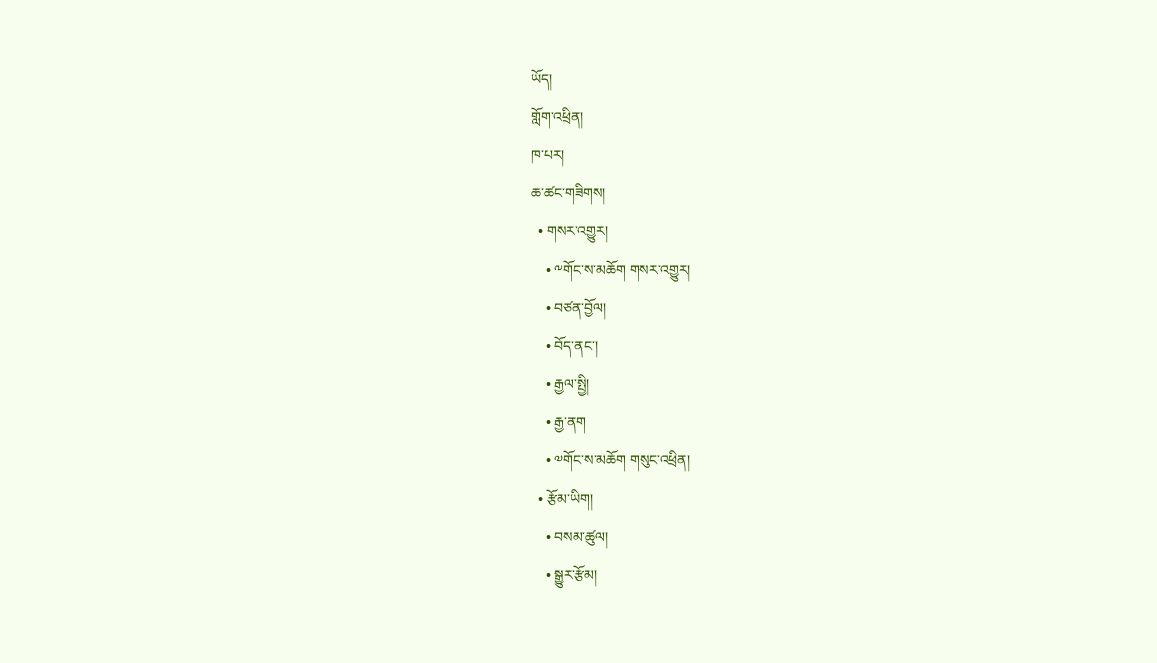ཡོད།
གློག་འཕྲིན།
ཁ་པར།
ཆ་ཚང་གཟིགས།
  • གསར་འགྱུར།
    • ༸གོང་ས་མཆོག གསར་འགྱུར།
    • བཙན་བྱོལ།
    • བོད་ནང་།
    • རྒྱལ་སྤྱི།
    • རྒྱ་ནག
    • ༧གོང་ས་མཆོག གསུང་འཕྲིན།
  • རྩོམ་ཡིག།
    • བསམ་ཚུལ།
    • སྒྱུར་རྩོམ།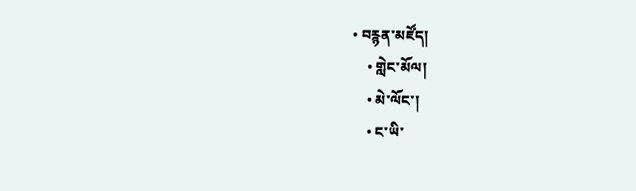• བརྙན་མཛོད།
    • གླེང་མོལ།
    • མེ་ལོང་།
    • ང་ཡི་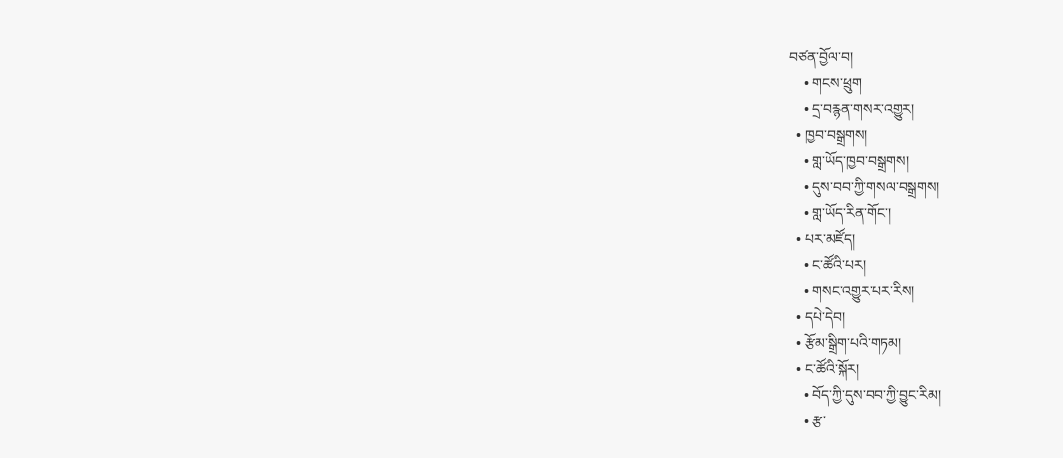བཙན་བྱོལ་བ།
    • གངས་ཕྲུག
    • དྲ་བརྙན་གསར་འགྱུར།
  • ཁྱབ་བསྒྲགས།
    • གླ་ཡོད་ཁྱབ་བསྒྲགས།
    • དུས་བབ་ཀྱི་གསལ་བསྒྲགས།
    • གླ་ཡོད་རིན་གོང་།
  • པར་མཛོད།
    • ང་ཚོའི་པར།
    • གསང་འགྱུར་པར་རིས།
  • དཔེ་དེབ།
  • རྩོམ་སྒྲིག་པའི་གཏམ།
  • ང་ཚོའི་སྐོར།
    • བོད་ཀྱི་དུས་བབ་ཀྱི་བྱུང་རིམ།
    • རྩ་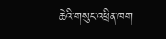ཆེའི་གསུང་འཕྲིན་ཁག